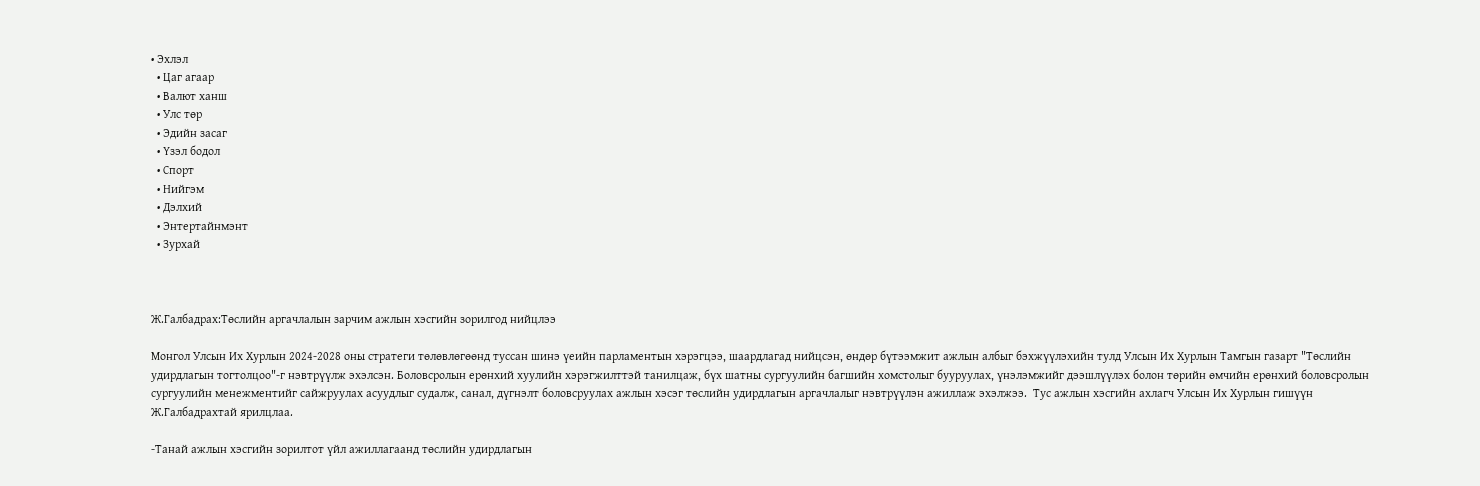• Эхлэл
  • Цаг агаар
  • Валют ханш
  • Улс төр
  • Эдийн засаг
  • Үзэл бодол
  • Спорт
  • Нийгэм
  • Дэлхий
  • Энтертайнмэнт
  • Зурхай



Ж.Галбадрах:Төслийн аргачлалын зарчим ажлын хэсгийн зорилгод нийцлээ

Монгол Улсын Их Хурлын 2024-2028 оны стратеги төлөвлөгөөнд туссан шинэ үеийн парламентын хэрэгцээ, шаардлагад нийцсэн, өндөр бүтээмжит ажлын албыг бэхжүүлэхийн тулд Улсын Их Хурлын Тамгын газарт "Төслийн удирдлагын тогтолцоо"-г нэвтрүүлж эхэлсэн. Боловсролын ерөнхий хуулийн хэрэгжилттэй танилцаж, бүх шатны сургуулийн багшийн хомстолыг бууруулах, үнэлэмжийг дээшлүүлэх болон төрийн өмчийн ерөнхий боловсролын сургуулийн менежментийг сайжруулах асуудлыг судалж, санал, дүгнэлт боловсруулах ажлын хэсэг төслийн удирдлагын аргачлалыг нэвтрүүлэн ажиллаж эхэлжээ.  Тус ажлын хэсгийн ахлагч Улсын Их Хурлын гишүүн Ж.Галбадрахтай ярилцлаа.

-Танай ажлын хэсгийн зорилтот үйл ажиллагаанд төслийн удирдлагын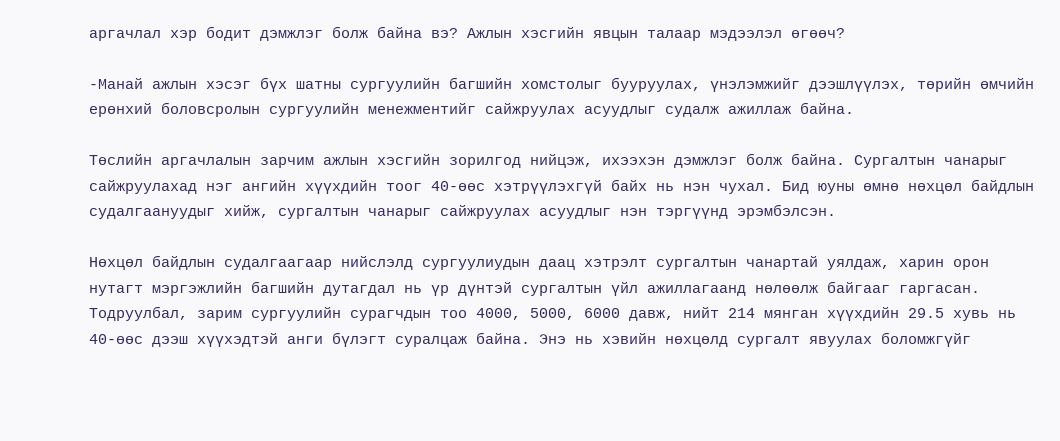аргачлал хэр бодит дэмжлэг болж байна вэ? Ажлын хэсгийн явцын талаар мэдээлэл өгөөч?

-Манай ажлын хэсэг бүх шатны сургуулийн багшийн хомстолыг бууруулах, үнэлэмжийг дээшлүүлэх, төрийн өмчийн ерөнхий боловсролын сургуулийн менежментийг сайжруулах асуудлыг судалж ажиллаж байна.

Төслийн аргачлалын зарчим ажлын хэсгийн зорилгод нийцэж, ихээхэн дэмжлэг болж байна. Сургалтын чанарыг сайжруулахад нэг ангийн хүүхдийн тоог 40-өөс хэтрүүлэхгүй байх нь нэн чухал. Бид юуны өмнө нөхцөл байдлын судалгаануудыг хийж, сургалтын чанарыг сайжруулах асуудлыг нэн тэргүүнд эрэмбэлсэн.

Нөхцөл байдлын судалгаагаар нийслэлд сургуулиудын даац хэтрэлт сургалтын чанартай уялдаж, харин орон нутагт мэргэжлийн багшийн дутагдал нь үр дүнтэй сургалтын үйл ажиллагаанд нөлөөлж байгааг гаргасан. Тодруулбал, зарим сургуулийн сурагчдын тоо 4000, 5000, 6000 давж, нийт 214 мянган хүүхдийн 29.5 хувь нь 40-өөс дээш хүүхэдтэй анги бүлэгт суралцаж байна. Энэ нь хэвийн нөхцөлд сургалт явуулах боломжгүйг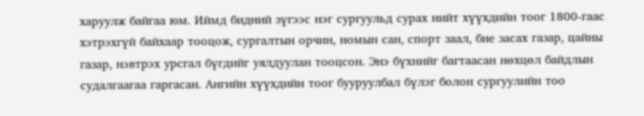харуулж байгаа юм. Иймд бидний зүгээс нэг сургуульд сурах нийт хүүхдийн тоог 1800-гаас хэтрэхгүй байхаар тооцож, сургалтын орчин, номын сан, спорт заал, бие засах газар, цайны газар, нэвтрэх урсгал бүгдийг уялдуулан тооцсон. Энэ бүхнийг багтаасан нөхцөл байдлын судалгаагаа гаргасан. Ангийн хүүхдийн тоог бууруулбал бүлэг болон сургуулийн тоо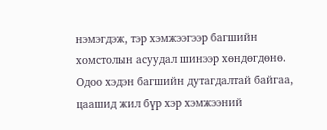нэмэгдэж, тэр хэмжээгээр багшийн хомстолын асуудал шинээр хөндөгдөнө. Одоо хэдэн багшийн дутагдалтай байгаа, цаашид жил бүр хэр хэмжээний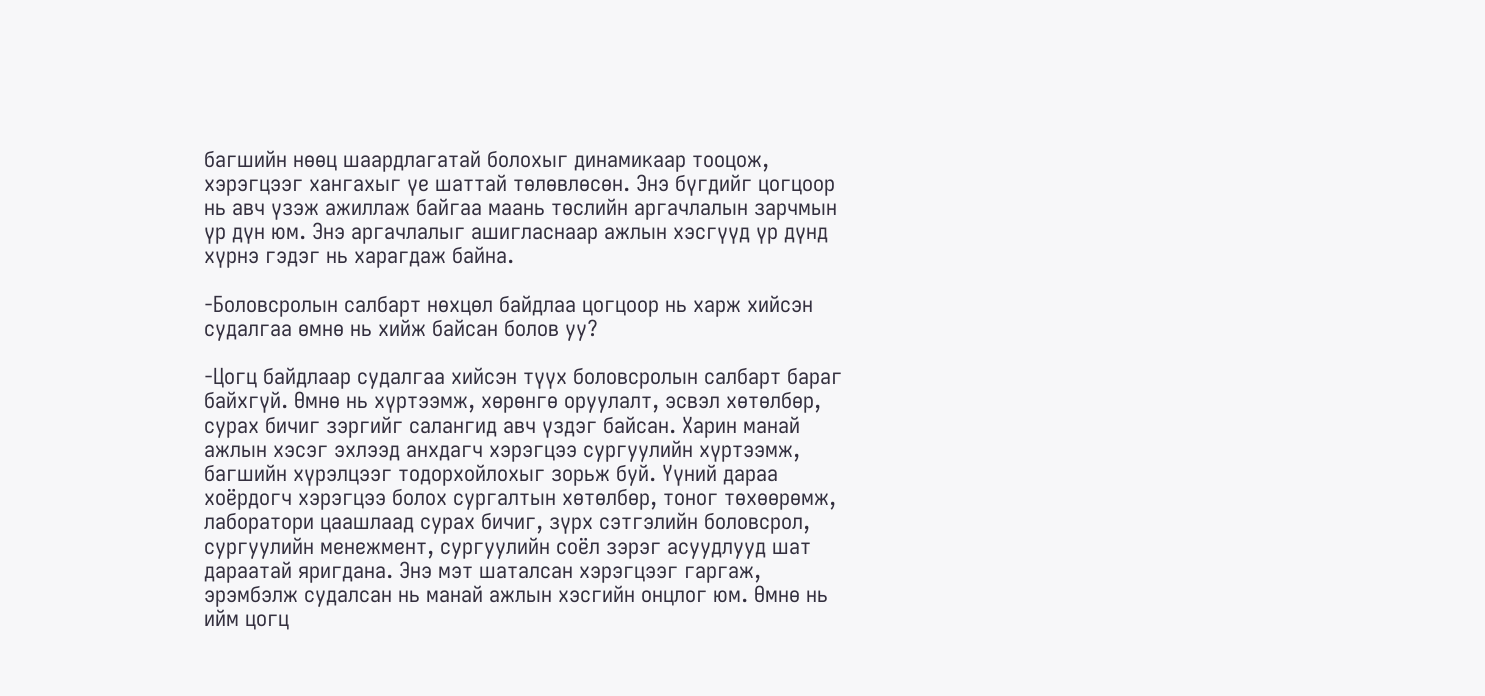багшийн нөөц шаардлагатай болохыг динамикаар тооцож, хэрэгцээг хангахыг үе шаттай төлөвлөсөн. Энэ бүгдийг цогцоор нь авч үзэж ажиллаж байгаа маань төслийн аргачлалын зарчмын үр дүн юм. Энэ аргачлалыг ашигласнаар ажлын хэсгүүд үр дүнд хүрнэ гэдэг нь харагдаж байна.

-Боловсролын салбарт нөхцөл байдлаа цогцоор нь харж хийсэн судалгаа өмнө нь хийж байсан болов уу?

-Цогц байдлаар судалгаа хийсэн түүх боловсролын салбарт бараг байхгүй. Өмнө нь хүртээмж, хөрөнгө оруулалт, эсвэл хөтөлбөр, сурах бичиг зэргийг салангид авч үздэг байсан. Харин манай ажлын хэсэг эхлээд анхдагч хэрэгцээ сургуулийн хүртээмж, багшийн хүрэлцээг тодорхойлохыг зорьж буй. Үүний дараа хоёрдогч хэрэгцээ болох сургалтын хөтөлбөр, тоног төхөөрөмж, лаборатори цаашлаад сурах бичиг, зүрх сэтгэлийн боловсрол, сургуулийн менежмент, сургуулийн соёл зэрэг асуудлууд шат дараатай яригдана. Энэ мэт шаталсан хэрэгцээг гаргаж, эрэмбэлж судалсан нь манай ажлын хэсгийн онцлог юм. Өмнө нь ийм цогц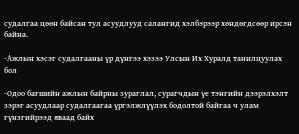судалгаа цөөн байсан тул асуудлууд салангид хэлбэрээр хөндөгдсөөр ирсэн байна.

-Ажлын хэсэг судалгааны үр дүнгээ хэзээ Улсын Их Хуралд танилцуулах бол

-Одоо багшийн ажлын байрны зураглал, сурагчдын үе тэнгийн дээрэлхэлт зэрэг асуудлаар судалгаагаа үргэлжлүүлэх бодолтой байгаа ч улам гүнзгийрээд яваад байх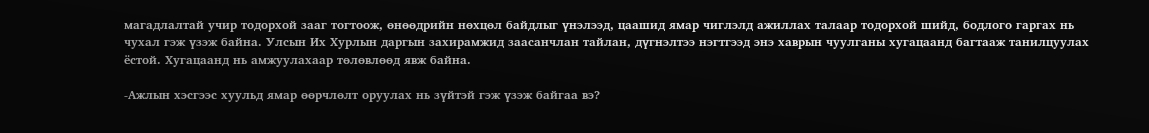магадлалтай учир тодорхой зааг тогтоож, өнөөдрийн нөхцөл байдлыг үнэлээд, цаашид ямар чиглэлд ажиллах талаар тодорхой шийд, бодлого гаргах нь чухал гэж үзэж байна. Улсын Их Хурлын даргын захирамжид заасанчлан тайлан, дүгнэлтээ нэгтгээд энэ хаврын чуулганы хугацаанд багтааж танилцуулах ёстой. Хугацаанд нь амжуулахаар төлөвлөөд явж байна.

-Ажлын хэсгээс хуульд ямар өөрчлөлт оруулах нь зүйтэй гэж үзэж байгаа вэ?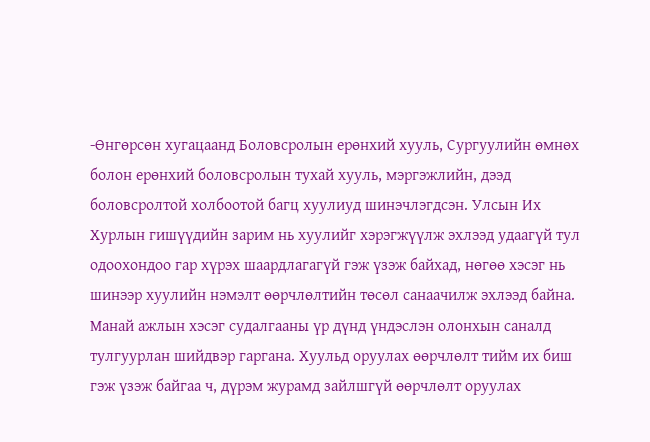-Өнгөрсөн хугацаанд Боловсролын ерөнхий хууль, Сургуулийн өмнөх болон ерөнхий боловсролын тухай хууль, мэргэжлийн, дээд боловсролтой холбоотой багц хуулиуд шинэчлэгдсэн. Улсын Их Хурлын гишүүдийн зарим нь хуулийг хэрэгжүүлж эхлээд удаагүй тул одоохондоо гар хүрэх шаардлагагүй гэж үзэж байхад, нөгөө хэсэг нь шинээр хуулийн нэмэлт өөрчлөлтийн төсөл санаачилж эхлээд байна. Манай ажлын хэсэг судалгааны үр дүнд үндэслэн олонхын саналд тулгуурлан шийдвэр гаргана. Хуульд оруулах өөрчлөлт тийм их биш гэж үзэж байгаа ч, дүрэм журамд зайлшгүй өөрчлөлт оруулах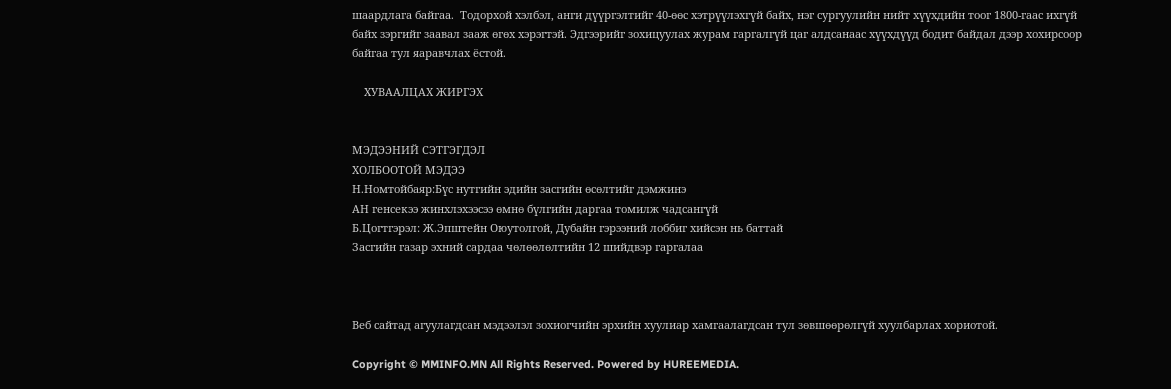шаардлага байгаа.  Тодорхой хэлбэл, анги дүүргэлтийг 40-өөс хэтрүүлэхгүй байх, нэг сургуулийн нийт хүүхдийн тоог 1800-гаас ихгүй байх зэргийг заавал зааж өгөх хэрэгтэй. Эдгээрийг зохицуулах журам гаргалгүй цаг алдсанаас хүүхдүүд бодит байдал дээр хохирсоор байгаа тул яаравчлах ёстой.

    ХУВААЛЦАХ ЖИРГЭХ


МЭДЭЭНИЙ СЭТГЭГДЭЛ
ХОЛБООТОЙ МЭДЭЭ
Н.Номтойбаяр:Бүс нутгийн эдийн засгийн өсөлтийг дэмжинэ
АН генсекээ жинхлэхээсээ өмнө бүлгийн даргаа томилж чадсангүй
Б.Цогтгэрэл: Ж.Эпштейн Оюутолгой, Дубайн гэрээний лоббиг хийсэн нь баттай
Засгийн газар эхний сардаа чөлөөлөлтийн 12 шийдвэр гаргалаа



Веб сайтад агуулагдсан мэдээлэл зохиогчийн эрхийн хуулиар хамгаалагдсан тул зөвшөөрөлгүй хуулбарлах хориотой.

Copyright © MMINFO.MN All Rights Reserved. Powered by HUREEMEDIA.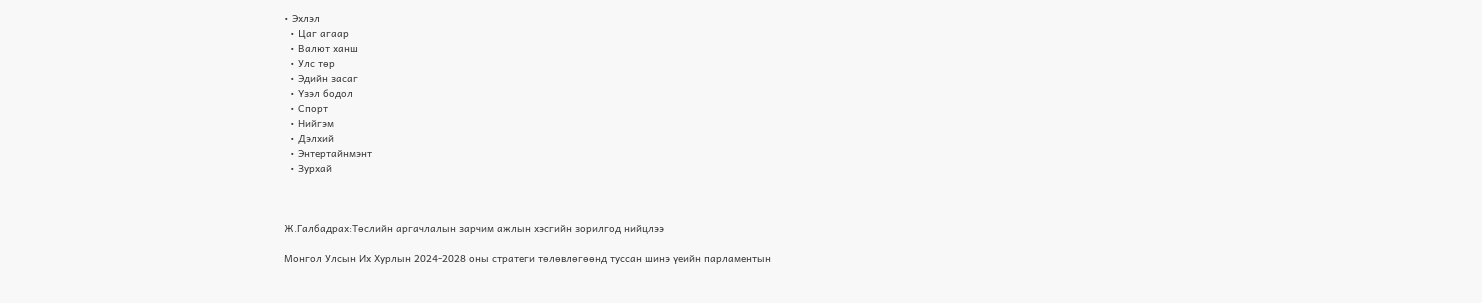• Эхлэл
  • Цаг агаар
  • Валют ханш
  • Улс төр
  • Эдийн засаг
  • Үзэл бодол
  • Спорт
  • Нийгэм
  • Дэлхий
  • Энтертайнмэнт
  • Зурхай



Ж.Галбадрах:Төслийн аргачлалын зарчим ажлын хэсгийн зорилгод нийцлээ

Монгол Улсын Их Хурлын 2024-2028 оны стратеги төлөвлөгөөнд туссан шинэ үеийн парламентын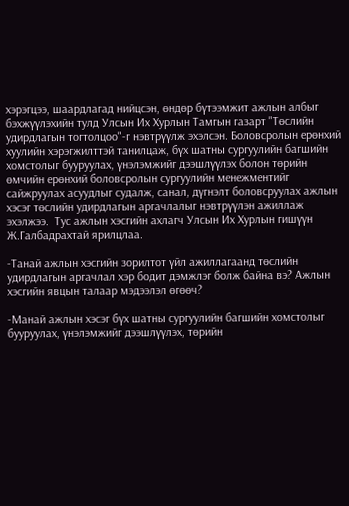хэрэгцээ, шаардлагад нийцсэн, өндөр бүтээмжит ажлын албыг бэхжүүлэхийн тулд Улсын Их Хурлын Тамгын газарт "Төслийн удирдлагын тогтолцоо"-г нэвтрүүлж эхэлсэн. Боловсролын ерөнхий хуулийн хэрэгжилттэй танилцаж, бүх шатны сургуулийн багшийн хомстолыг бууруулах, үнэлэмжийг дээшлүүлэх болон төрийн өмчийн ерөнхий боловсролын сургуулийн менежментийг сайжруулах асуудлыг судалж, санал, дүгнэлт боловсруулах ажлын хэсэг төслийн удирдлагын аргачлалыг нэвтрүүлэн ажиллаж эхэлжээ.  Тус ажлын хэсгийн ахлагч Улсын Их Хурлын гишүүн Ж.Галбадрахтай ярилцлаа.

-Танай ажлын хэсгийн зорилтот үйл ажиллагаанд төслийн удирдлагын аргачлал хэр бодит дэмжлэг болж байна вэ? Ажлын хэсгийн явцын талаар мэдээлэл өгөөч?

-Манай ажлын хэсэг бүх шатны сургуулийн багшийн хомстолыг бууруулах, үнэлэмжийг дээшлүүлэх, төрийн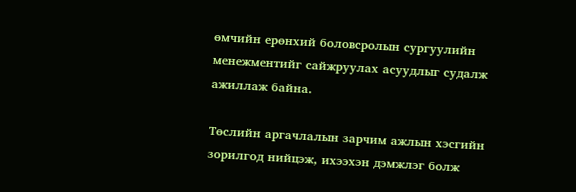өмчийн ерөнхий боловсролын сургуулийн менежментийг сайжруулах асуудлыг судалж ажиллаж байна.

Төслийн аргачлалын зарчим ажлын хэсгийн зорилгод нийцэж, ихээхэн дэмжлэг болж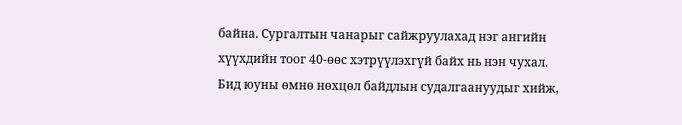байна. Сургалтын чанарыг сайжруулахад нэг ангийн хүүхдийн тоог 40-өөс хэтрүүлэхгүй байх нь нэн чухал. Бид юуны өмнө нөхцөл байдлын судалгаануудыг хийж,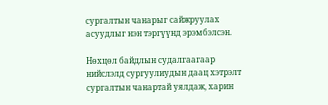сургалтын чанарыг сайжруулах асуудлыг нэн тэргүүнд эрэмбэлсэн.

Нөхцөл байдлын судалгаагаар нийслэлд сургуулиудын даац хэтрэлт сургалтын чанартай уялдаж, харин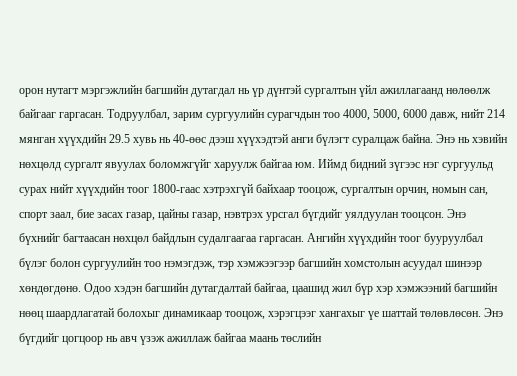орон нутагт мэргэжлийн багшийн дутагдал нь үр дүнтэй сургалтын үйл ажиллагаанд нөлөөлж байгааг гаргасан. Тодруулбал, зарим сургуулийн сурагчдын тоо 4000, 5000, 6000 давж, нийт 214 мянган хүүхдийн 29.5 хувь нь 40-өөс дээш хүүхэдтэй анги бүлэгт суралцаж байна. Энэ нь хэвийн нөхцөлд сургалт явуулах боломжгүйг харуулж байгаа юм. Иймд бидний зүгээс нэг сургуульд сурах нийт хүүхдийн тоог 1800-гаас хэтрэхгүй байхаар тооцож, сургалтын орчин, номын сан, спорт заал, бие засах газар, цайны газар, нэвтрэх урсгал бүгдийг уялдуулан тооцсон. Энэ бүхнийг багтаасан нөхцөл байдлын судалгаагаа гаргасан. Ангийн хүүхдийн тоог бууруулбал бүлэг болон сургуулийн тоо нэмэгдэж, тэр хэмжээгээр багшийн хомстолын асуудал шинээр хөндөгдөнө. Одоо хэдэн багшийн дутагдалтай байгаа, цаашид жил бүр хэр хэмжээний багшийн нөөц шаардлагатай болохыг динамикаар тооцож, хэрэгцээг хангахыг үе шаттай төлөвлөсөн. Энэ бүгдийг цогцоор нь авч үзэж ажиллаж байгаа маань төслийн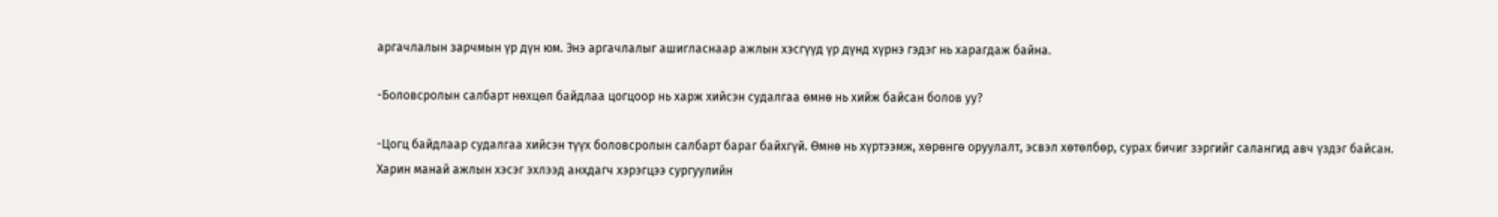аргачлалын зарчмын үр дүн юм. Энэ аргачлалыг ашигласнаар ажлын хэсгүүд үр дүнд хүрнэ гэдэг нь харагдаж байна.

-Боловсролын салбарт нөхцөл байдлаа цогцоор нь харж хийсэн судалгаа өмнө нь хийж байсан болов уу?

-Цогц байдлаар судалгаа хийсэн түүх боловсролын салбарт бараг байхгүй. Өмнө нь хүртээмж, хөрөнгө оруулалт, эсвэл хөтөлбөр, сурах бичиг зэргийг салангид авч үздэг байсан. Харин манай ажлын хэсэг эхлээд анхдагч хэрэгцээ сургуулийн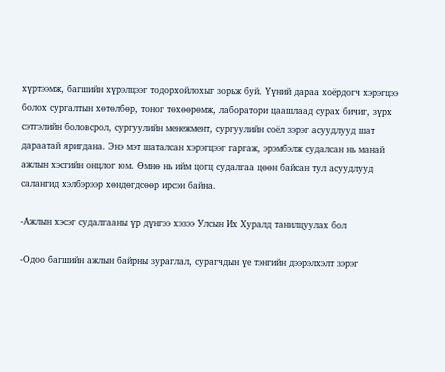хүртээмж, багшийн хүрэлцээг тодорхойлохыг зорьж буй. Үүний дараа хоёрдогч хэрэгцээ болох сургалтын хөтөлбөр, тоног төхөөрөмж, лаборатори цаашлаад сурах бичиг, зүрх сэтгэлийн боловсрол, сургуулийн менежмент, сургуулийн соёл зэрэг асуудлууд шат дараатай яригдана. Энэ мэт шаталсан хэрэгцээг гаргаж, эрэмбэлж судалсан нь манай ажлын хэсгийн онцлог юм. Өмнө нь ийм цогц судалгаа цөөн байсан тул асуудлууд салангид хэлбэрээр хөндөгдсөөр ирсэн байна.

-Ажлын хэсэг судалгааны үр дүнгээ хэзээ Улсын Их Хуралд танилцуулах бол

-Одоо багшийн ажлын байрны зураглал, сурагчдын үе тэнгийн дээрэлхэлт зэрэг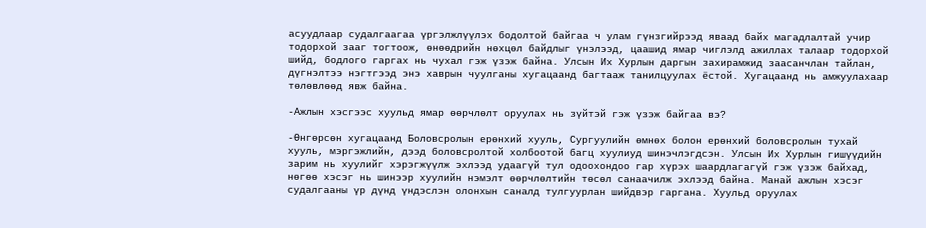асуудлаар судалгаагаа үргэлжлүүлэх бодолтой байгаа ч улам гүнзгийрээд яваад байх магадлалтай учир тодорхой зааг тогтоож, өнөөдрийн нөхцөл байдлыг үнэлээд, цаашид ямар чиглэлд ажиллах талаар тодорхой шийд, бодлого гаргах нь чухал гэж үзэж байна. Улсын Их Хурлын даргын захирамжид заасанчлан тайлан, дүгнэлтээ нэгтгээд энэ хаврын чуулганы хугацаанд багтааж танилцуулах ёстой. Хугацаанд нь амжуулахаар төлөвлөөд явж байна.

-Ажлын хэсгээс хуульд ямар өөрчлөлт оруулах нь зүйтэй гэж үзэж байгаа вэ?

-Өнгөрсөн хугацаанд Боловсролын ерөнхий хууль, Сургуулийн өмнөх болон ерөнхий боловсролын тухай хууль, мэргэжлийн, дээд боловсролтой холбоотой багц хуулиуд шинэчлэгдсэн. Улсын Их Хурлын гишүүдийн зарим нь хуулийг хэрэгжүүлж эхлээд удаагүй тул одоохондоо гар хүрэх шаардлагагүй гэж үзэж байхад, нөгөө хэсэг нь шинээр хуулийн нэмэлт өөрчлөлтийн төсөл санаачилж эхлээд байна. Манай ажлын хэсэг судалгааны үр дүнд үндэслэн олонхын саналд тулгуурлан шийдвэр гаргана. Хуульд оруулах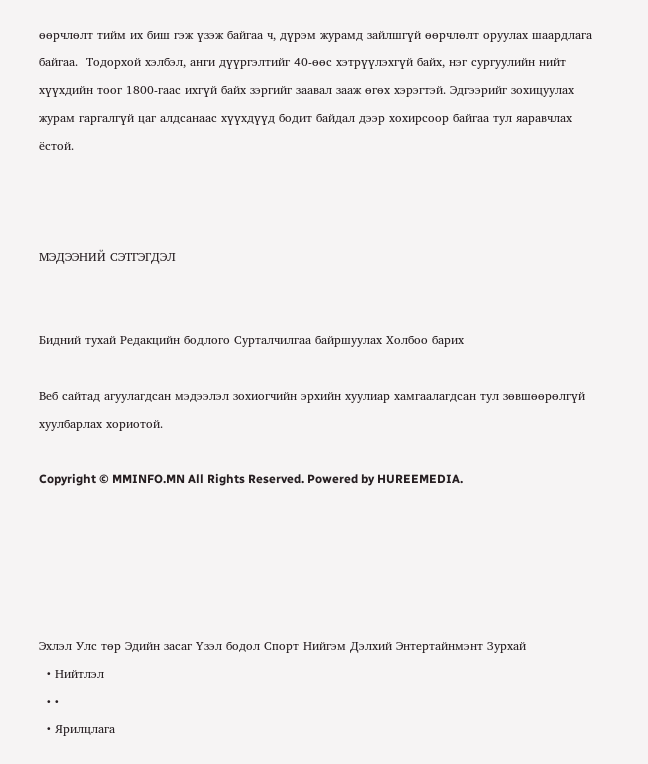өөрчлөлт тийм их биш гэж үзэж байгаа ч, дүрэм журамд зайлшгүй өөрчлөлт оруулах шаардлага байгаа.  Тодорхой хэлбэл, анги дүүргэлтийг 40-өөс хэтрүүлэхгүй байх, нэг сургуулийн нийт хүүхдийн тоог 1800-гаас ихгүй байх зэргийг заавал зааж өгөх хэрэгтэй. Эдгээрийг зохицуулах журам гаргалгүй цаг алдсанаас хүүхдүүд бодит байдал дээр хохирсоор байгаа тул яаравчлах ёстой.



МЭДЭЭНИЙ СЭТГЭГДЭЛ


Бидний тухай Редакцийн бодлого Сурталчилгаа байршуулах Холбоо барих

Веб сайтад агуулагдсан мэдээлэл зохиогчийн эрхийн хуулиар хамгаалагдсан тул зөвшөөрөлгүй хуулбарлах хориотой.

Copyright © MMINFO.MN All Rights Reserved. Powered by HUREEMEDIA.





Эхлэл Улс төр Эдийн засаг Үзэл бодол Спорт Нийгэм Дэлхий Энтертайнмэнт Зурхай
  • Нийтлэл
  • •
  • Ярилцлага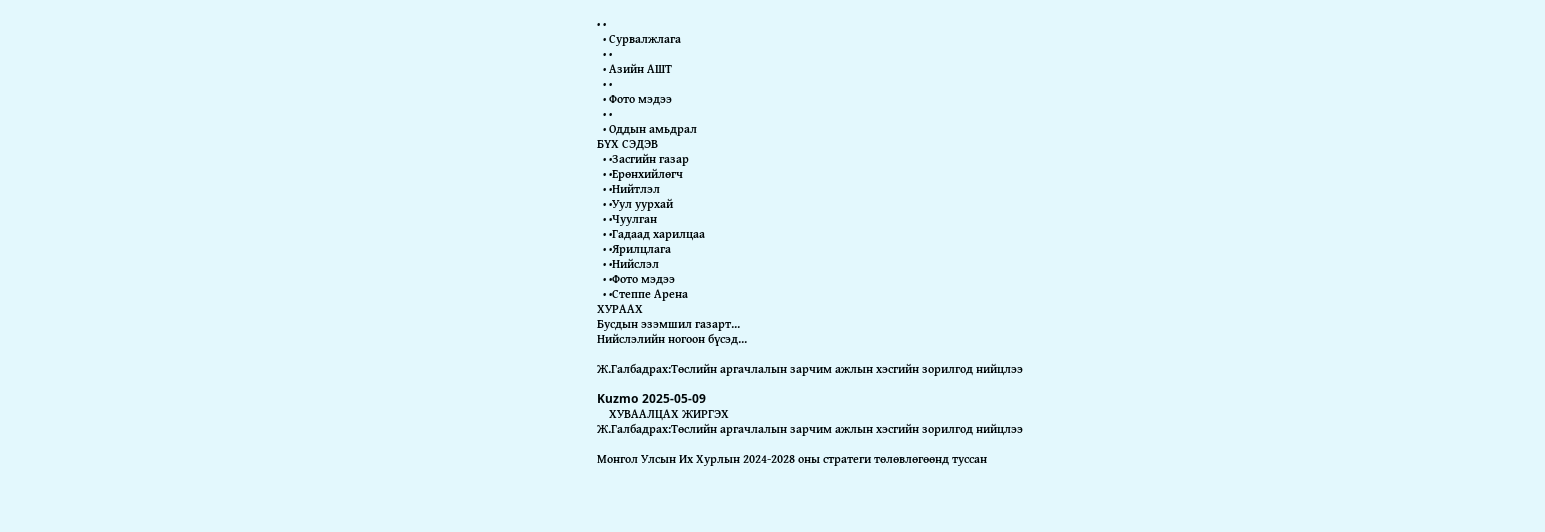• •
  • Сурвалжлага
  • •
  • Азийн АШТ
  • •
  • Фото мэдээ
  • •
  • Оддын амьдрал
БҮХ СЭДЭВ
  • •Засгийн газар
  • •Ерөнхийлөгч
  • •Нийтлэл
  • •Уул уурхай
  • •Чуулган
  • •Гадаад харилцаа
  • •Ярилцлага
  • •Нийслэл
  • •Фото мэдээ
  • •Степпе Арена
ХУРААХ
Бусдын эзэмшил газарт...
Нийслэлийн ногоон бүсэд...

Ж.Галбадрах:Төслийн аргачлалын зарчим ажлын хэсгийн зорилгод нийцлээ

Kuzmo 2025-05-09
    ХУВААЛЦАХ ЖИРГЭХ
Ж.Галбадрах:Төслийн аргачлалын зарчим ажлын хэсгийн зорилгод нийцлээ

Монгол Улсын Их Хурлын 2024-2028 оны стратеги төлөвлөгөөнд туссан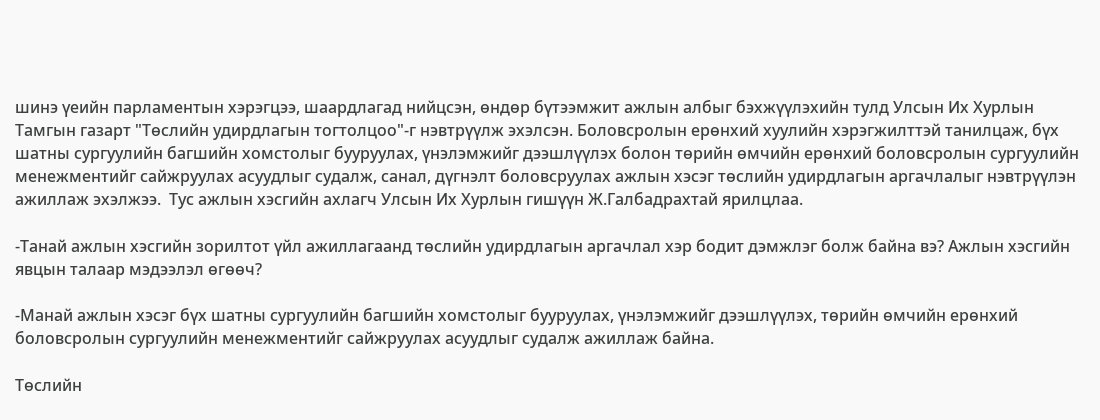шинэ үеийн парламентын хэрэгцээ, шаардлагад нийцсэн, өндөр бүтээмжит ажлын албыг бэхжүүлэхийн тулд Улсын Их Хурлын Тамгын газарт "Төслийн удирдлагын тогтолцоо"-г нэвтрүүлж эхэлсэн. Боловсролын ерөнхий хуулийн хэрэгжилттэй танилцаж, бүх шатны сургуулийн багшийн хомстолыг бууруулах, үнэлэмжийг дээшлүүлэх болон төрийн өмчийн ерөнхий боловсролын сургуулийн менежментийг сайжруулах асуудлыг судалж, санал, дүгнэлт боловсруулах ажлын хэсэг төслийн удирдлагын аргачлалыг нэвтрүүлэн ажиллаж эхэлжээ.  Тус ажлын хэсгийн ахлагч Улсын Их Хурлын гишүүн Ж.Галбадрахтай ярилцлаа.

-Танай ажлын хэсгийн зорилтот үйл ажиллагаанд төслийн удирдлагын аргачлал хэр бодит дэмжлэг болж байна вэ? Ажлын хэсгийн явцын талаар мэдээлэл өгөөч?

-Манай ажлын хэсэг бүх шатны сургуулийн багшийн хомстолыг бууруулах, үнэлэмжийг дээшлүүлэх, төрийн өмчийн ерөнхий боловсролын сургуулийн менежментийг сайжруулах асуудлыг судалж ажиллаж байна.

Төслийн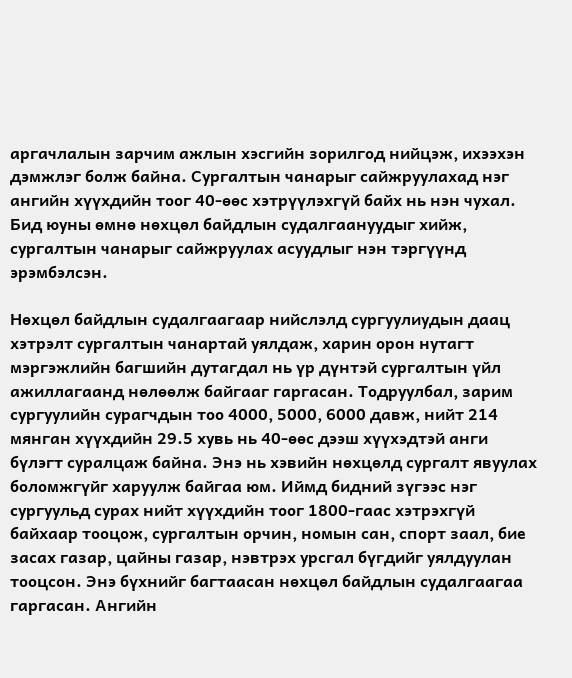аргачлалын зарчим ажлын хэсгийн зорилгод нийцэж, ихээхэн дэмжлэг болж байна. Сургалтын чанарыг сайжруулахад нэг ангийн хүүхдийн тоог 40-өөс хэтрүүлэхгүй байх нь нэн чухал. Бид юуны өмнө нөхцөл байдлын судалгаануудыг хийж, сургалтын чанарыг сайжруулах асуудлыг нэн тэргүүнд эрэмбэлсэн.

Нөхцөл байдлын судалгаагаар нийслэлд сургуулиудын даац хэтрэлт сургалтын чанартай уялдаж, харин орон нутагт мэргэжлийн багшийн дутагдал нь үр дүнтэй сургалтын үйл ажиллагаанд нөлөөлж байгааг гаргасан. Тодруулбал, зарим сургуулийн сурагчдын тоо 4000, 5000, 6000 давж, нийт 214 мянган хүүхдийн 29.5 хувь нь 40-өөс дээш хүүхэдтэй анги бүлэгт суралцаж байна. Энэ нь хэвийн нөхцөлд сургалт явуулах боломжгүйг харуулж байгаа юм. Иймд бидний зүгээс нэг сургуульд сурах нийт хүүхдийн тоог 1800-гаас хэтрэхгүй байхаар тооцож, сургалтын орчин, номын сан, спорт заал, бие засах газар, цайны газар, нэвтрэх урсгал бүгдийг уялдуулан тооцсон. Энэ бүхнийг багтаасан нөхцөл байдлын судалгаагаа гаргасан. Ангийн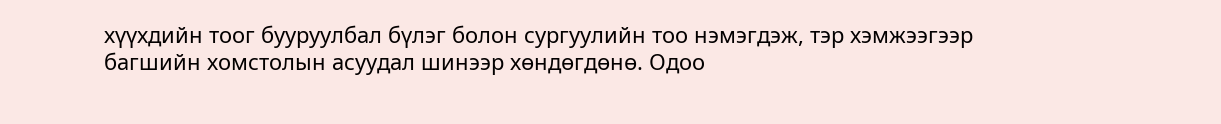хүүхдийн тоог бууруулбал бүлэг болон сургуулийн тоо нэмэгдэж, тэр хэмжээгээр багшийн хомстолын асуудал шинээр хөндөгдөнө. Одоо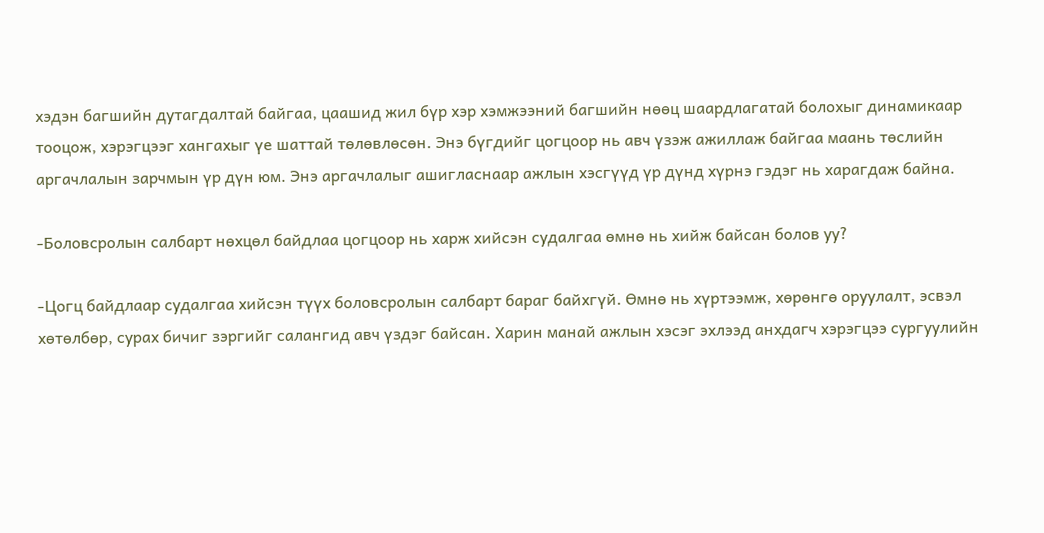хэдэн багшийн дутагдалтай байгаа, цаашид жил бүр хэр хэмжээний багшийн нөөц шаардлагатай болохыг динамикаар тооцож, хэрэгцээг хангахыг үе шаттай төлөвлөсөн. Энэ бүгдийг цогцоор нь авч үзэж ажиллаж байгаа маань төслийн аргачлалын зарчмын үр дүн юм. Энэ аргачлалыг ашигласнаар ажлын хэсгүүд үр дүнд хүрнэ гэдэг нь харагдаж байна.

-Боловсролын салбарт нөхцөл байдлаа цогцоор нь харж хийсэн судалгаа өмнө нь хийж байсан болов уу?

-Цогц байдлаар судалгаа хийсэн түүх боловсролын салбарт бараг байхгүй. Өмнө нь хүртээмж, хөрөнгө оруулалт, эсвэл хөтөлбөр, сурах бичиг зэргийг салангид авч үздэг байсан. Харин манай ажлын хэсэг эхлээд анхдагч хэрэгцээ сургуулийн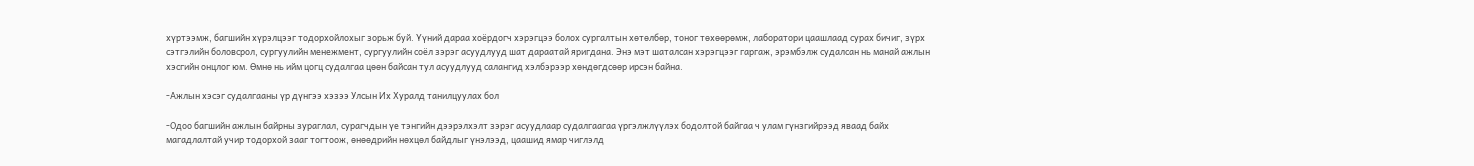хүртээмж, багшийн хүрэлцээг тодорхойлохыг зорьж буй. Үүний дараа хоёрдогч хэрэгцээ болох сургалтын хөтөлбөр, тоног төхөөрөмж, лаборатори цаашлаад сурах бичиг, зүрх сэтгэлийн боловсрол, сургуулийн менежмент, сургуулийн соёл зэрэг асуудлууд шат дараатай яригдана. Энэ мэт шаталсан хэрэгцээг гаргаж, эрэмбэлж судалсан нь манай ажлын хэсгийн онцлог юм. Өмнө нь ийм цогц судалгаа цөөн байсан тул асуудлууд салангид хэлбэрээр хөндөгдсөөр ирсэн байна.

-Ажлын хэсэг судалгааны үр дүнгээ хэзээ Улсын Их Хуралд танилцуулах бол

-Одоо багшийн ажлын байрны зураглал, сурагчдын үе тэнгийн дээрэлхэлт зэрэг асуудлаар судалгаагаа үргэлжлүүлэх бодолтой байгаа ч улам гүнзгийрээд яваад байх магадлалтай учир тодорхой зааг тогтоож, өнөөдрийн нөхцөл байдлыг үнэлээд, цаашид ямар чиглэлд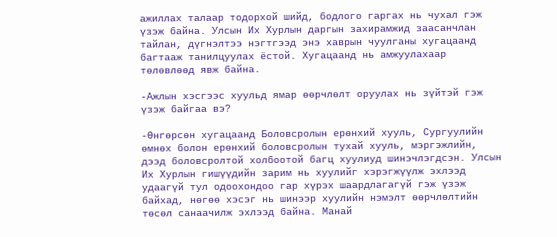ажиллах талаар тодорхой шийд, бодлого гаргах нь чухал гэж үзэж байна. Улсын Их Хурлын даргын захирамжид заасанчлан тайлан, дүгнэлтээ нэгтгээд энэ хаврын чуулганы хугацаанд багтааж танилцуулах ёстой. Хугацаанд нь амжуулахаар төлөвлөөд явж байна.

-Ажлын хэсгээс хуульд ямар өөрчлөлт оруулах нь зүйтэй гэж үзэж байгаа вэ?

-Өнгөрсөн хугацаанд Боловсролын ерөнхий хууль, Сургуулийн өмнөх болон ерөнхий боловсролын тухай хууль, мэргэжлийн, дээд боловсролтой холбоотой багц хуулиуд шинэчлэгдсэн. Улсын Их Хурлын гишүүдийн зарим нь хуулийг хэрэгжүүлж эхлээд удаагүй тул одоохондоо гар хүрэх шаардлагагүй гэж үзэж байхад, нөгөө хэсэг нь шинээр хуулийн нэмэлт өөрчлөлтийн төсөл санаачилж эхлээд байна. Манай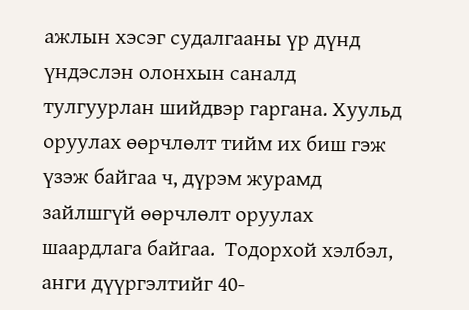ажлын хэсэг судалгааны үр дүнд үндэслэн олонхын саналд тулгуурлан шийдвэр гаргана. Хуульд оруулах өөрчлөлт тийм их биш гэж үзэж байгаа ч, дүрэм журамд зайлшгүй өөрчлөлт оруулах шаардлага байгаа.  Тодорхой хэлбэл, анги дүүргэлтийг 40-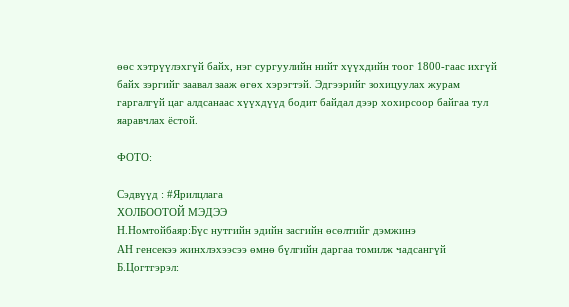өөс хэтрүүлэхгүй байх, нэг сургуулийн нийт хүүхдийн тоог 1800-гаас ихгүй байх зэргийг заавал зааж өгөх хэрэгтэй. Эдгээрийг зохицуулах журам гаргалгүй цаг алдсанаас хүүхдүүд бодит байдал дээр хохирсоор байгаа тул яаравчлах ёстой.

ФОТО:

Сэдвүүд : #Ярилцлага
ХОЛБООТОЙ МЭДЭЭ
Н.Номтойбаяр:Бүс нутгийн эдийн засгийн өсөлтийг дэмжинэ
АН генсекээ жинхлэхээсээ өмнө бүлгийн даргаа томилж чадсангүй
Б.Цогтгэрэл: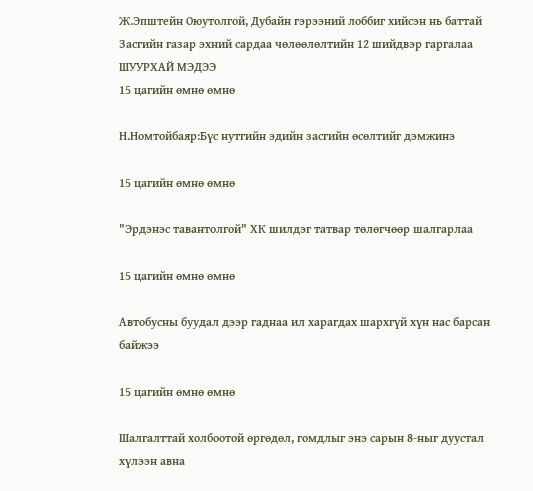Ж.Эпштейн Оюутолгой, Дубайн гэрээний лоббиг хийсэн нь баттай
Засгийн газар эхний сардаа чөлөөлөлтийн 12 шийдвэр гаргалаа
ШУУРХАЙ МЭДЭЭ
15 цагийн өмнө өмнө

Н.Номтойбаяр:Бүс нутгийн эдийн засгийн өсөлтийг дэмжинэ

15 цагийн өмнө өмнө

"Эрдэнэс тавантолгой" ХК шилдэг татвар төлөгчөөр шалгарлаа

15 цагийн өмнө өмнө

Автобусны буудал дээр гаднаа ил харагдах шархгүй хүн нас барсан байжээ

15 цагийн өмнө өмнө

Шалгалттай холбоотой өргөдөл, гомдлыг энэ сарын 8-ныг дуустал хүлээн авна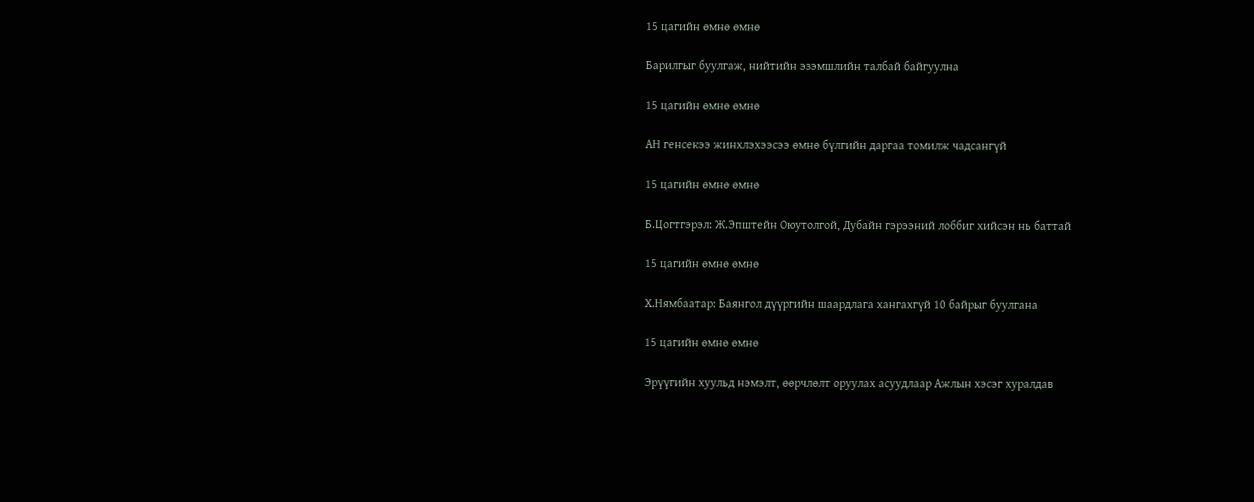15 цагийн өмнө өмнө

Барилгыг буулгаж, нийтийн эзэмшлийн талбай байгуулна

15 цагийн өмнө өмнө

АН генсекээ жинхлэхээсээ өмнө бүлгийн даргаа томилж чадсангүй

15 цагийн өмнө өмнө

Б.Цогтгэрэл: Ж.Эпштейн Оюутолгой, Дубайн гэрээний лоббиг хийсэн нь баттай

15 цагийн өмнө өмнө

Х.Нямбаатар: Баянгол дүүргийн шаардлага хангахгүй 10 байрыг буулгана

15 цагийн өмнө өмнө

Эрүүгийн хуульд нэмэлт, өөрчлөлт оруулах асуудлаар Ажлын хэсэг хуралдав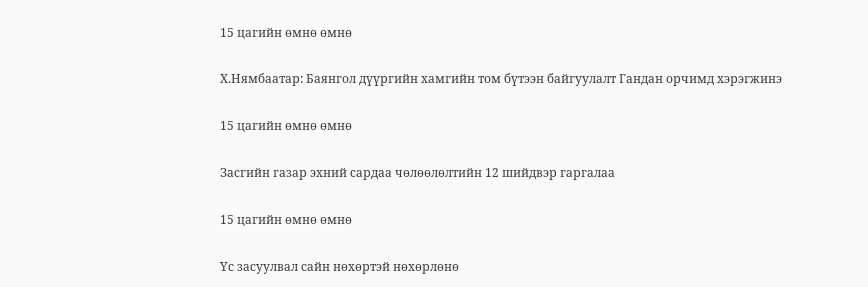15 цагийн өмнө өмнө

Х.Нямбаатар: Баянгол дүүргийн хамгийн том бүтээн байгуулалт Гандан орчимд хэрэгжинэ

15 цагийн өмнө өмнө

Засгийн газар эхний сардаа чөлөөлөлтийн 12 шийдвэр гаргалаа

15 цагийн өмнө өмнө

Үс засуулвал сайн нөхөртэй нөхөрлөнө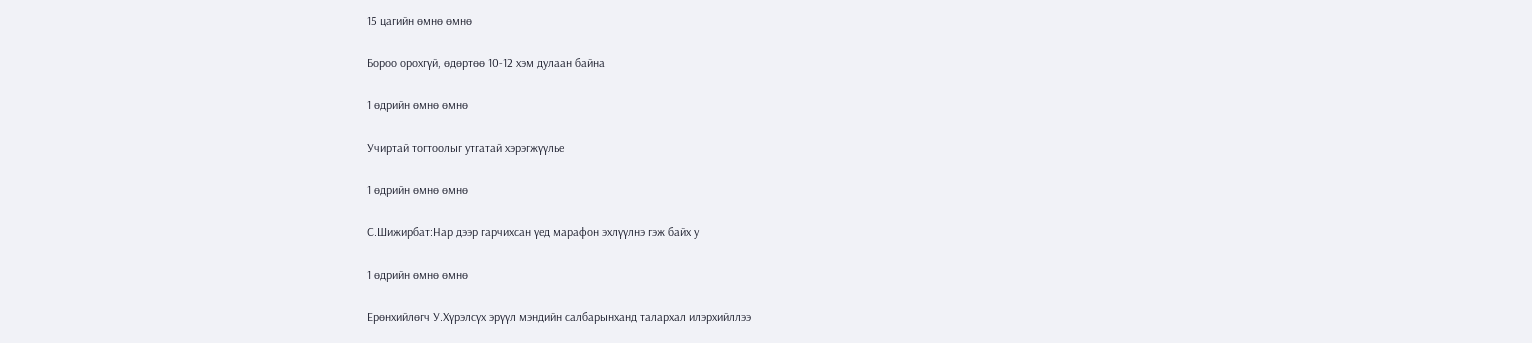15 цагийн өмнө өмнө

Бороо орохгүй, өдөртөө 10-12 хэм дулаан байна

1 өдрийн өмнө өмнө

Учиртай тогтоолыг утгатай хэрэгжүүлье

1 өдрийн өмнө өмнө

С.Шижирбат:Нар дээр гарчихсан үед марафон эхлүүлнэ гэж байх у

1 өдрийн өмнө өмнө

Ерөнхийлөгч У.Хүрэлсүх эрүүл мэндийн салбарынханд талархал илэрхийллээ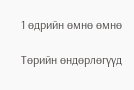1 өдрийн өмнө өмнө

Төрийн өндөрлөгүүд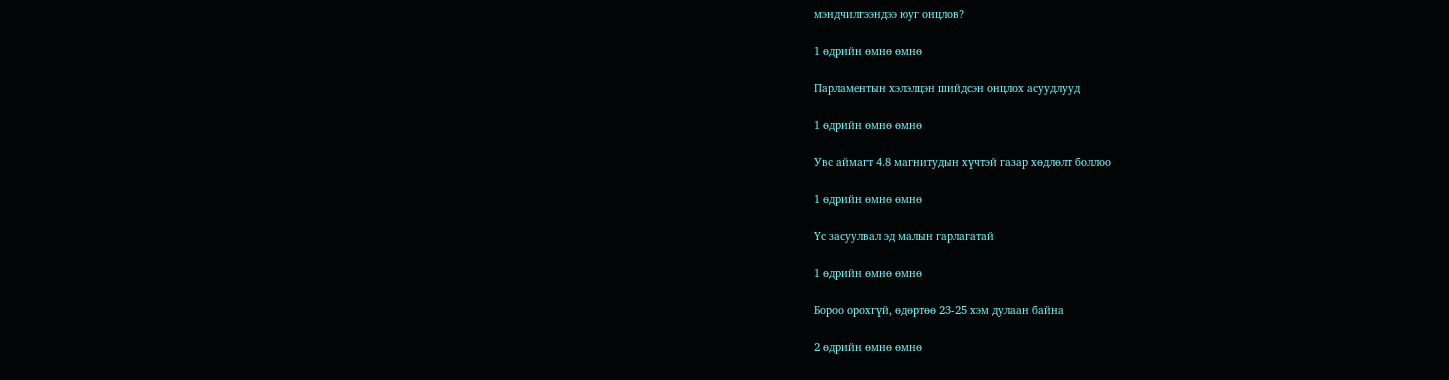мэндчилгээндээ юуг онцлов?

1 өдрийн өмнө өмнө

Парламентын хэлэлцэн шийдсэн онцлох асуудлууд

1 өдрийн өмнө өмнө

Увс аймагт 4.8 магнитудын хүчтэй газар хөдлөлт боллоо

1 өдрийн өмнө өмнө

Үс засуулвал эд малын гарлагатай

1 өдрийн өмнө өмнө

Бороо орохгүй, өдөртөө 23-25 хэм дулаан байна

2 өдрийн өмнө өмнө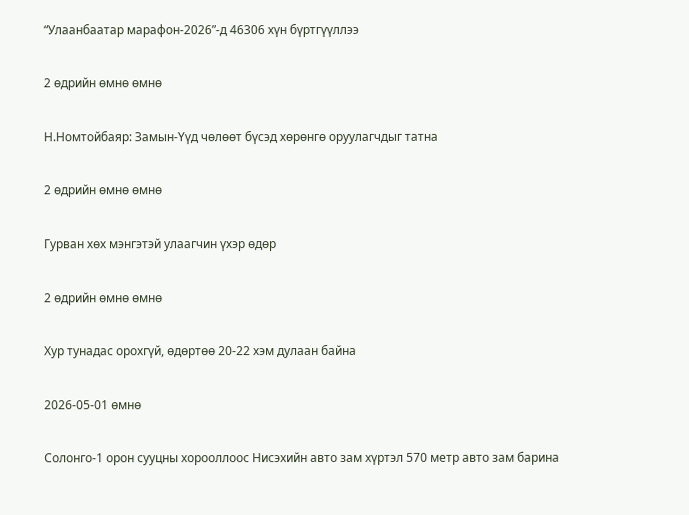“Улаанбаатар марафон-2026”-д 46306 хүн бүртгүүллээ

2 өдрийн өмнө өмнө

Н.Номтойбаяр: Замын-Үүд чөлөөт бүсэд хөрөнгө оруулагчдыг татна

2 өдрийн өмнө өмнө

Гурван хөх мэнгэтэй улаагчин үхэр өдөр

2 өдрийн өмнө өмнө

Хур тунадас орохгүй, өдөртөө 20-22 хэм дулаан байна

2026-05-01 өмнө

Солонго-1 орон сууцны хорооллоос Нисэхийн авто зам хүртэл 570 метр авто зам барина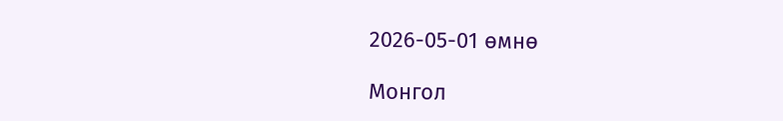2026-05-01 өмнө

Монгол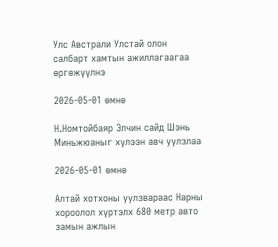Улс Австрали Улстай олон салбарт хамтын ажиллагаагаа өргөжүүлнэ

2026-05-01 өмнө

Н.Номтойбаяр Элчин сайд Шэнь Миньжюаныг хүлээн авч уулзлаа

2026-05-01 өмнө

Алтай хотхоны уулзвараас Нарны хороолол хүртэлх 680 метр авто замын ажлын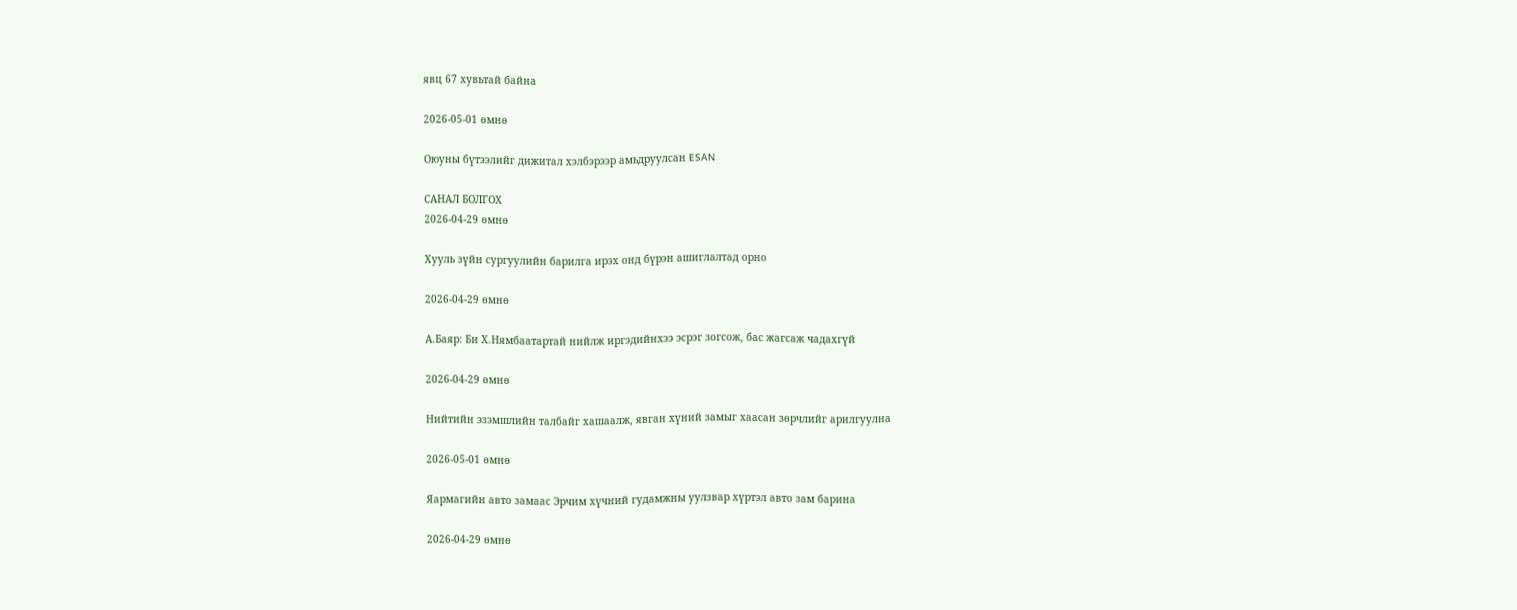явц 67 хувьтай байна

2026-05-01 өмнө

Оюуны бүтээлийг дижитал хэлбэрээр амьдруулсан ESAN

САНАЛ БОЛГОХ
2026-04-29 өмнө

Хууль зүйн сургуулийн барилга ирэх онд бүрэн ашиглалтад орно

2026-04-29 өмнө

А.Баяр: Би Х.Нямбаатартай нийлж иргэдийнхээ эсрэг зогсож, бас жагсаж чадахгүй

2026-04-29 өмнө

Нийтийн эзэмшлийн талбайг хашаалж, явган хүний замыг хаасан зөрчлийг арилгуулна

2026-05-01 өмнө

Яармагийн авто замаас Эрчим хүчний гудамжны уулзвар хүртэл авто зам барина

2026-04-29 өмнө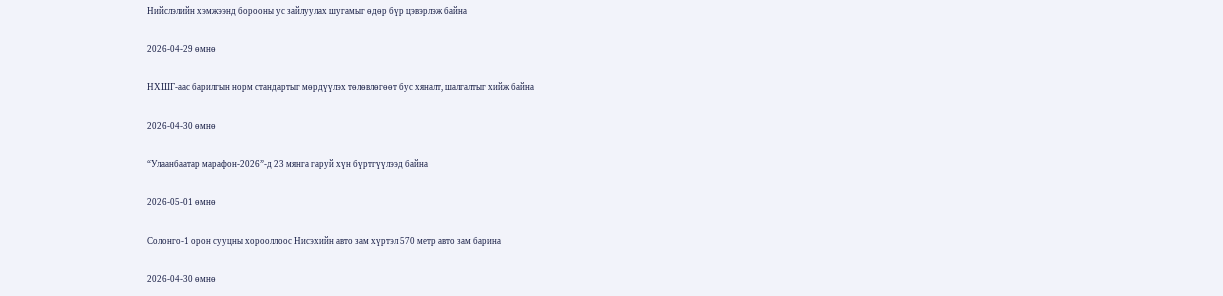Нийслэлийн хэмжээнд борооны ус зайлуулах шугамыг өдөр бүр цэвэрлэж байна

2026-04-29 өмнө

НХШГ-аас барилгын норм стандартыг мөрдүүлэх төлөвлөгөөт бус хяналт, шалгалтыг хийж байна

2026-04-30 өмнө

“Улаанбаатар марафон-2026”-д 23 мянга гаруй хүн бүртгүүлээд байна

2026-05-01 өмнө

Солонго-1 орон сууцны хорооллоос Нисэхийн авто зам хүртэл 570 метр авто зам барина

2026-04-30 өмнө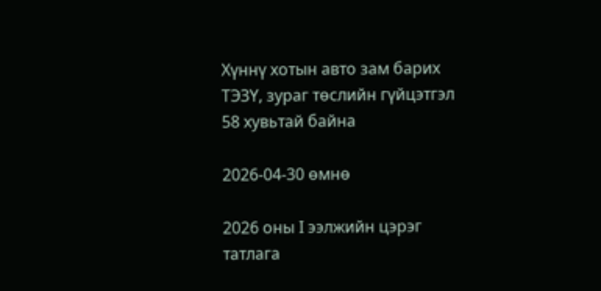Хүннү хотын авто зам барих ТЭЗҮ, зураг төслийн гүйцэтгэл 58 хувьтай байна

2026-04-30 өмнө

2026 оны I ээлжийн цэрэг татлага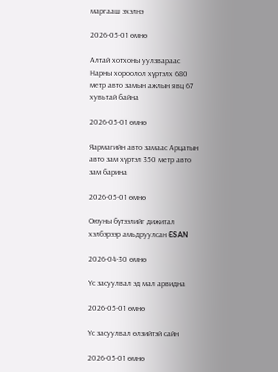маргааш эхэлнэ

2026-05-01 өмнө

Алтай хотхоны уулзвараас Нарны хороолол хүртэлх 680 метр авто замын ажлын явц 67 хувьтай байна

2026-05-01 өмнө

Яармагийн авто замаас Арцатын авто зам хүртэл 350 метр авто зам барина

2026-05-01 өмнө

Оюуны бүтээлийг дижитал хэлбэрээр амьдруулсан ESAN

2026-04-30 өмнө

Үс засуулвал эд мал арвидна

2026-05-01 өмнө

Үс засуулвал өлзийтэй сайн

2026-05-01 өмнө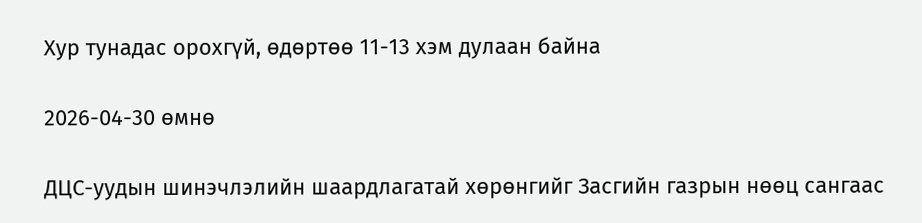Хур тунадас орохгүй, өдөртөө 11-13 хэм дулаан байна

2026-04-30 өмнө

ДЦС-уудын шинэчлэлийн шаардлагатай хөрөнгийг Засгийн газрын нөөц сангаас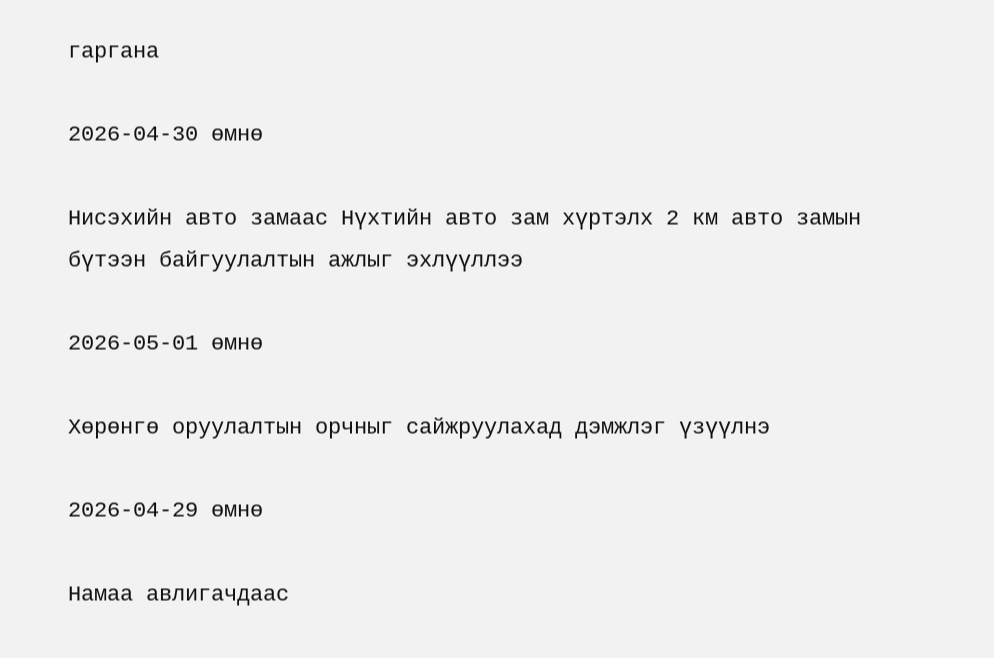гаргана

2026-04-30 өмнө

Нисэхийн авто замаас Нүхтийн авто зам хүртэлх 2 км авто замын бүтээн байгуулалтын ажлыг эхлүүллээ

2026-05-01 өмнө

Хөрөнгө оруулалтын орчныг сайжруулахад дэмжлэг үзүүлнэ

2026-04-29 өмнө

Намаа авлигачдаас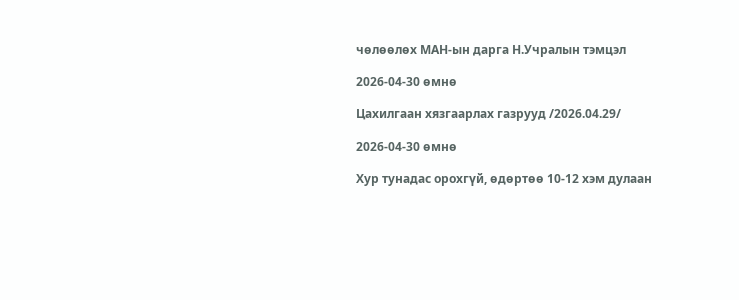чөлөөлөх МАН-ын дарга Н.Учралын тэмцэл

2026-04-30 өмнө

Цахилгаан хязгаарлах газрууд /2026.04.29/

2026-04-30 өмнө

Хур тунадас орохгүй, өдөртөө 10-12 хэм дулаан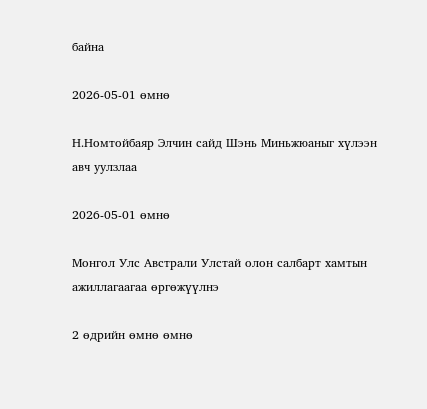байна

2026-05-01 өмнө

Н.Номтойбаяр Элчин сайд Шэнь Миньжюаныг хүлээн авч уулзлаа

2026-05-01 өмнө

Монгол Улс Австрали Улстай олон салбарт хамтын ажиллагаагаа өргөжүүлнэ

2 өдрийн өмнө өмнө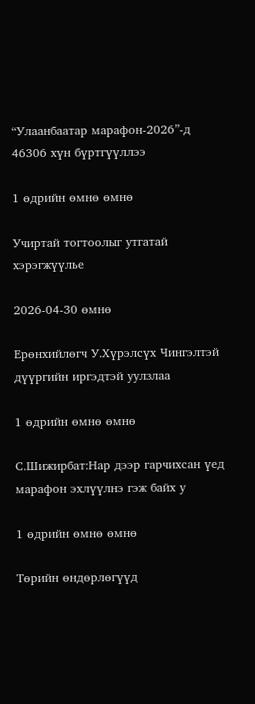“Улаанбаатар марафон-2026”-д 46306 хүн бүртгүүллээ

1 өдрийн өмнө өмнө

Учиртай тогтоолыг утгатай хэрэгжүүлье

2026-04-30 өмнө

Ерөнхийлөгч У.Хүрэлсүх Чингэлтэй дүүргийн иргэдтэй уулзлаа

1 өдрийн өмнө өмнө

С.Шижирбат:Нар дээр гарчихсан үед марафон эхлүүлнэ гэж байх у

1 өдрийн өмнө өмнө

Төрийн өндөрлөгүүд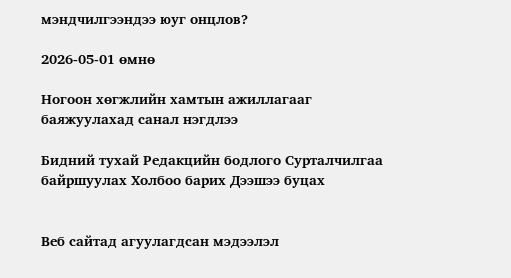мэндчилгээндээ юуг онцлов?

2026-05-01 өмнө

Ногоон хөгжлийн хамтын ажиллагааг баяжуулахад санал нэгдлээ

Бидний тухай Редакцийн бодлого Сурталчилгаа байршуулах Холбоо барих Дээшээ буцах


Веб сайтад агуулагдсан мэдээлэл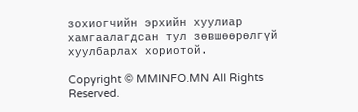зохиогчийн эрхийн хуулиар хамгаалагдсан тул зөвшөөрөлгүй хуулбарлах хориотой.

Copyright © MMINFO.MN All Rights Reserved.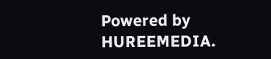Powered by HUREEMEDIA.